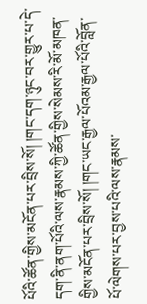པོའི་ཚོན་གྱིས་མངོན་པར་བྲིས་སོ། །གང་དག་ཉུང་བར་གྱུར་པ་དེ་དག་ནི་ནག་པོའི་ལས་རྣམས་ཀྱི་ཚོན་གྱིས་སེམས་རི་མོ་མཁན་གྱིས་མངོན་པར་བྲིས་སོ། །གང་ཡང་རྒྱལ་པོའམ་རྒྱལ་པོའི་བློན་པོ་ལེགས་པར་བྱས་པའི་ལས་རྣམས་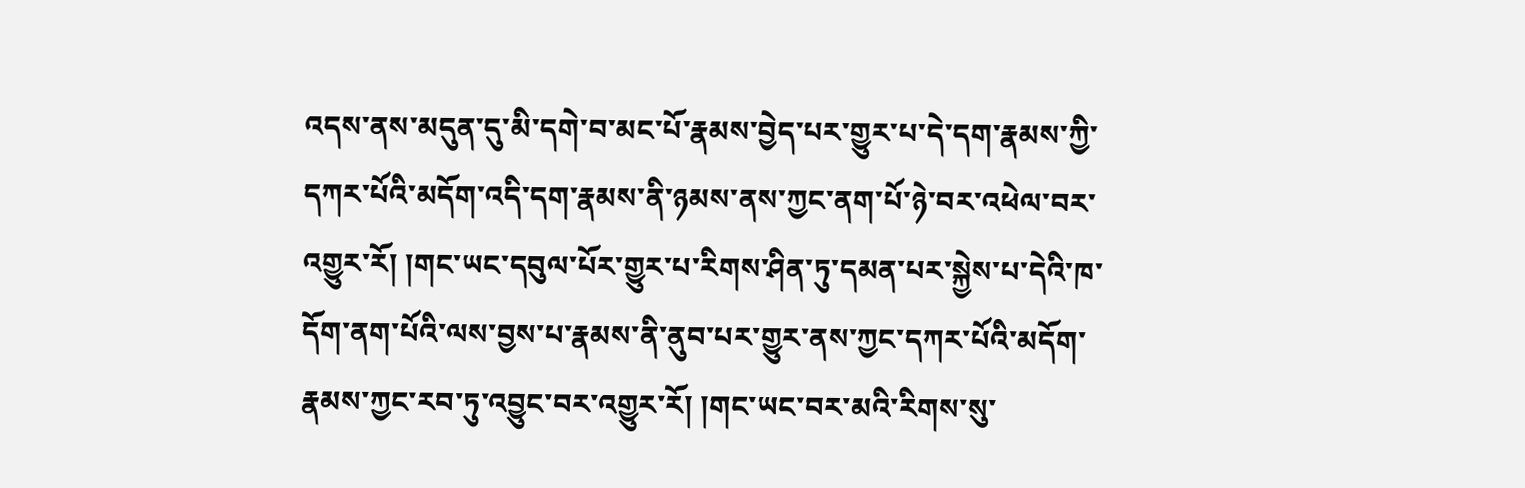འདས་ནས་མདུན་དུ་མི་དགེ་བ་མང་པོ་རྣམས་བྱེད་པར་གྱུར་པ་དེ་དག་རྣམས་ཀྱི་དཀར་པོའི་མདོག་འདི་དག་རྣམས་ནི་ཉམས་ནས་ཀྱང་ནག་པོ་ཉེ་བར་འཕེལ་བར་འགྱུར་རོ། །གང་ཡང་དབུལ་པོར་གྱུར་པ་རིགས་ཤིན་ཏུ་དམན་པར་སྐྱེས་པ་དེའི་ཁ་དོག་ནག་པོའི་ལས་བྱས་པ་རྣམས་ནི་ནུབ་པར་གྱུར་ནས་ཀྱང་དཀར་པོའི་མདོག་རྣམས་ཀྱང་རབ་ཏུ་འབྱུང་བར་འགྱུར་རོ། །གང་ཡང་བར་མའི་རིགས་སུ་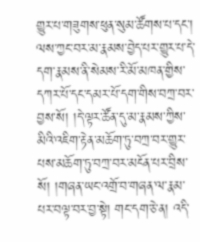གྱུར་པ་གཟུགས་ཕུན་སུམ་ཚོགས་པ་དང་། ལས་ཀྱང་བར་མ་རྣམས་བྱེད་པར་གྱུར་པ་དེ་དག་རྣམས་ནི་སེམས་རི་མོ་མཁན་གྱིས་དཀར་པོ་དང་དམར་པོ་དག་གིས་བཀྲ་བར་བྱས་སོ། །དེ་ལྟར་ཚོན་དུ་མ་རྣམས་ཀྱིས་མིའི་འཇིག་རྟེན་མཆོག་ཏུ་བཀྲ་བར་གྱུར་པས་མཆོག་ཏུ་བཀྲ་བར་མངོན་པར་བྲིས་སོ། །གཞན་ཡང་འགྲོ་བ་གཞན་ལ་རྣམ་པར་བལྟ་བར་བྱ་སྟེ། གང་དག་ཅེ་ན། འདི་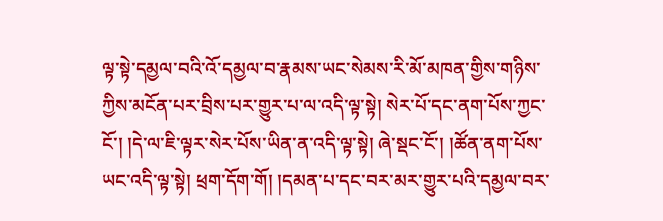ལྟ་སྟེ་དམྱལ་བའི་འོ་དམྱལ་བ་རྣམས་ཡང་སེམས་རི་མོ་མཁན་གྱིས་གཉིས་ཀྱིས་མངོན་པར་བྲིས་པར་གྱུར་པ་ལ་འདི་ལྟ་སྟེ། སེར་པོ་དང་ནག་པོས་ཀྱང་ངོ་། །དེ་ལ་ཇི་ལྟར་སེར་པོས་ཡིན་ན་འདི་ལྟ་སྟེ། ཞེ་སྡང་ངོ་། །ཚོན་ནག་པོས་ཡང་འདི་ལྟ་སྟེ། ཕྲག་དོག་གོ། །དམན་པ་དང་བར་མར་གྱུར་པའི་དམྱལ་བར་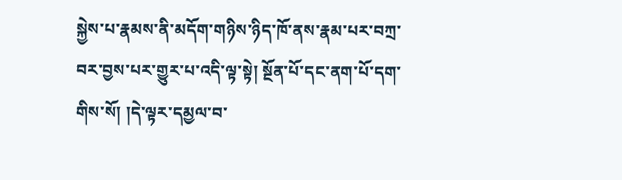སྐྱེས་པ་རྣམས་ནི་མདོག་གཉིས་ཉིད་ཁོ་ནས་རྣམ་པར་བཀྲ་བར་བྱས་པར་གྱུར་པ་འདི་ལྟ་སྟེ། སྔོན་པོ་དང་ནག་པོ་དག་གིས་སོ། །དེ་ལྟར་དམྱལ་བ་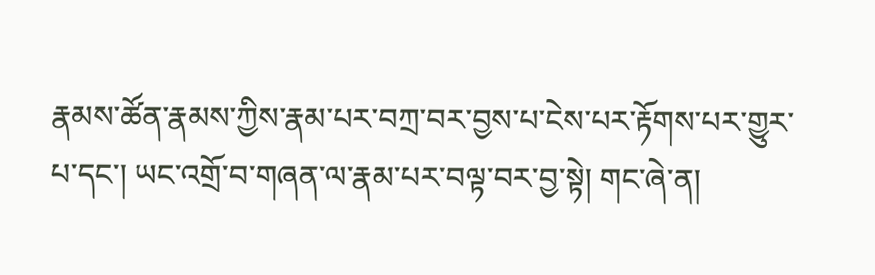རྣམས་ཚོན་རྣམས་ཀྱིས་རྣམ་པར་བཀྲ་བར་བྱས་པ་ངེས་པར་རྟོགས་པར་གྱུར་པ་དང་། ཡང་འགྲོ་བ་གཞན་ལ་རྣམ་པར་བལྟ་བར་བྱ་སྟེ། གང་ཞེ་ན།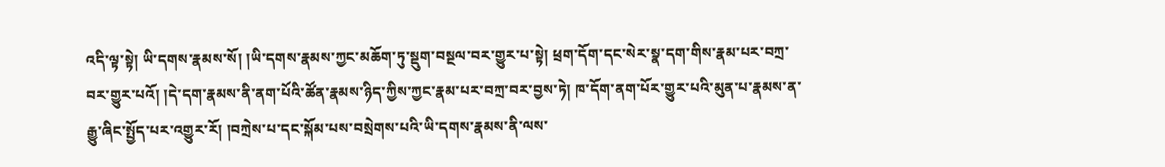འདི་ལྟ་སྟེ། ཡི་དགས་རྣམས་སོ། །ཡི་དགས་རྣམས་ཀྱང་མཆོག་ཏུ་སྡུག་བསྔལ་བར་གྱུར་པ་སྟེ། ཕྲག་དོག་དང་སེར་སྣ་དག་གིས་རྣམ་པར་བཀྲ་བར་གྱུར་པའོ། །དེ་དག་རྣམས་ནི་ནག་པོའི་ཚོན་རྣམས་ཉིད་ཀྱིས་ཀྱང་རྣམ་པར་བཀྲ་བར་བྱས་ཏེ། ཁ་དོག་ནག་པོར་གྱུར་པའི་མུན་པ་རྣམས་ན་རྒྱུ་ཞིང་སྤྱོད་པར་འགྱུར་རོ། །བཀྲེས་པ་དང་སྐོམ་པས་བསྲེགས་པའི་ཡི་དགས་རྣམས་ནི་ལས་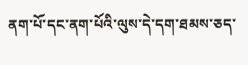ནག་པོ་དང་ནག་པོའི་ལུས་དེ་དག་ཐམས་ཅད་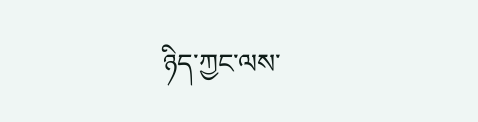ཉིད་ཀྱང་ལས་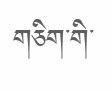གཅིག་གི་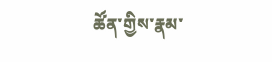ཚོན་གྱིས་རྣམ་